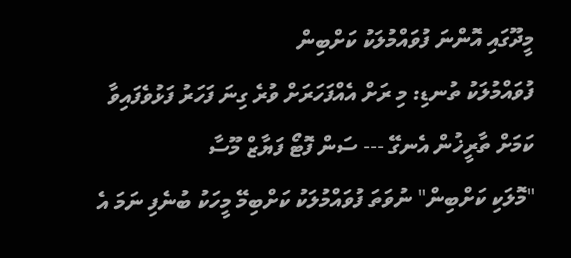މީދޫގައި އޮންނަ ފުވައްމުލަކު ކަށްބިން
ފުވައްމުލަކު ތުނޑި: މި ރަށް އެއްފަހަރަށް ވުރެ ގިނަ ފަހަރު ފަޅުވެފައިވާ ކަމަށް ތާރީޚުން އެނގޭ --- ސަން ފޮޓޯ ފަޔާޒް މޫސާ
"މޮލަކި ކަށްބިން" ނުވަތަ ފުވައްމުލަކު ކަށްބިމޭ މީހަކު ބުނެފި ނަމަ އެ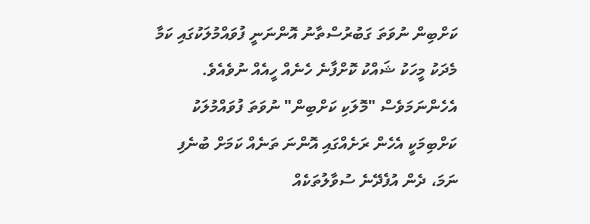ކަށްބިން ނުވަތަ ގަބުރުސްތާނު އޮންނަނީ ފުވައްމުލަކުގައި ކަމާ މެދަކު މީހަކު ޝައްކު ކޮށްފާނެ ހެނެއް ހީއެއް ނުވެއެވެ. އެހެންނަމަވެސް "މޮލަކި ކަށްބިން" ނުވަތަ ފުވައްމުލަކު ކަށްބިމަކީ އެހެން ރަށެއްގައި އޮންނަ ތަނެއް ކަމަށް ބުނެފި ނަމަ، ދެން އުފެދޭނެ ސުވާލުތަކެއް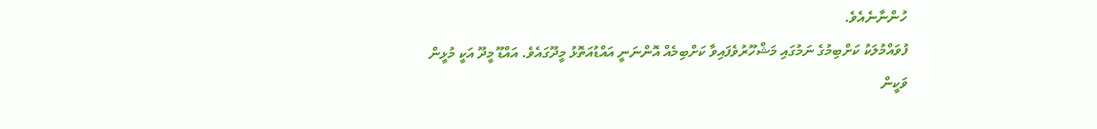ހުންނާނެއެވެ.
ފުވައްމުލަކު ކަށްބިމުގެ ނަމުގައި މަޝްހޫރުވެފައިވާ ކަށްބިމެއް އޮންނަނީ އައްޑުއަތޮޅު މީދޫގައެވެ. އައްޑޫ މީދޫ އަކީ މުޅީން ވަކީން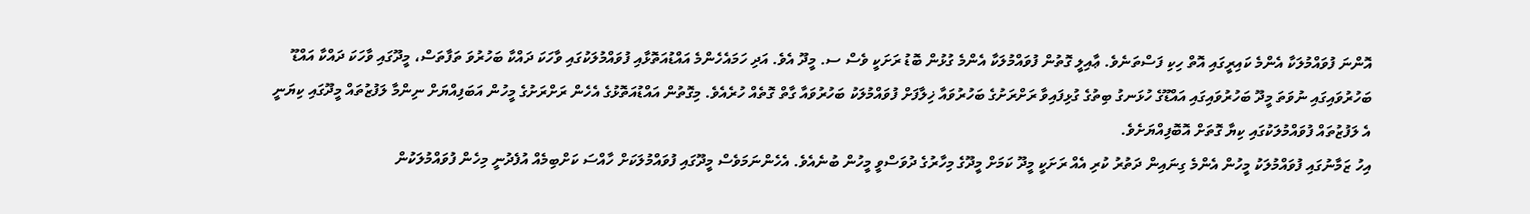އޮންނަ ފުވައްމުލަކާ އެންމެ ކައިރީގައި އޮތް ހިކި ފަސްތަނެވެ. ޢާއިލީ ގޮތުން ފުވައްމުލަކާ އެންމެ ގުޅުން ބޮޑު ރަށަކީ ވެސް ސ. މީދޫ އެވެ. އަދި ހަމައެހެންމެ އައްޑުއަތޮޅާއި ފުވައްމުލަކުގައި ވާހަކަ ދައްކާ ބަހުރުވަ ތަފާތަސް، މީދޫގައި ވާހަކަ ދައްކާ އައްޑޫ ބަހުރުވައިގައި ނުވަތަ މީދޫ ބަހުރުވައިގައި އައްޑޫގެ ހުޅަނގު ބިތުގެ ގުޅިފައިވާ ރަށްރަށުގެ ބަހުރުވައާ ޚިލާފަށް ފުވައްމުލަކު ބަހުރުވައާ ގާތް ގޮތެއް ހުރެއެވެ. މިގޮތުން އައްޑުއަތޮޅުގެ އެހެން ރަށްރަށުގެ މީހުން އަބަފިއްޔަށް ނިންމާ ލަފުޒުތައް މީދޫގައި ކިޔަނީ އެ ލަފުޒުތައް ފުވައްމުލަކުގައި ކިޔާ ގޮތަށް އޮބޮފިއްޔަށެވެ.
އިހު ޒަމާނުގައި ފުވައްމުލަކު މީހުން އެންމެ ގިނައިން ދަތުރު ކުރި އެއް ރަށަކީ މީދޫ ކަމަށް މީދޫގެ މިހާރުގެ ދުވަސްވީ މީހުން ބުނެއެވެ. އެހެންނަމަވެސް މީދޫގައި ފުވައްމުލަކަށް ހާއްސަ ކަށްބިމެއް އުފެދުނީ މިހެން ފުވައްމުލަކުން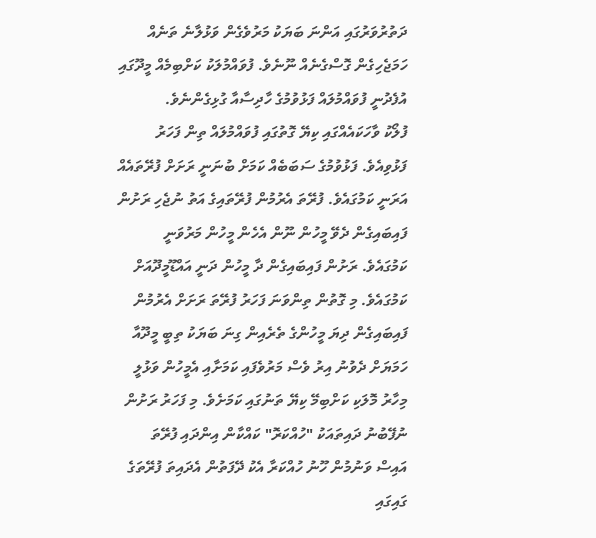ދަތުރުވަރުގައި އަންނަ ބަޔަކު މަރުވެގެން ވަޅުލާނެ ތަނެއް ހަމަޖެހިގެން ގޮސްގެނެއް ނޫނެވެ. ފުވައްމުލަކު ކަށްބިމެއް މީދޫގައި އުފެދުނީ ފުވައްމުލައް ފަޅުވުމުގެ ހާދިސާއާ ގުޅިގެންނެވެ.
ފުލޯކު ވާހަކައެއްގައި ކިޔޭ ގޮތުގައި ފުވައްމުލައް ތިން ފަހަރު ފަޅުވިއެވެ. ފަޅުވުމުގެ ސަބަބެއް ކަމަށް ބުނަނީ ރަށަށް ފުރޭތައެއް އަރަނީ ކަމުގައެވެ. ފުރޭތަ އެރުމުން ފުރޭތައިގެ އަތު ނުޖެހި ރަށުން ފައިބައިގެން ދެވޭ މީހުން ނޫން އެހެން މީހުން މަރުވަނީ ކަމުގައެވެ. ރަށުން ފައިބައިގެން ދާ މީހުން ދަނީ އައްޑޫމީދޫއަށް ކަމުގައެވެ. މި ގޮތުން ތިންވަނަ ފަހަރު ފުރޭތަ ރަށަށް އެރުމުން ފައިބައިގެން ދިޔަ މީހުންގެ ތެރެއިން ގިނަ ބަޔަކު ތިބީ މީދޫއާ ހަމަޔަށް ދެވުނު އިރު ވެސް މަރުވެފައި ކަމަށާއި އެމީހުން ވަޅުލީ މިހާރު މޮލަކި ކަށްބިމޭ ކިޔޭ ތަނުގައި ކަމަށެވެ. މި ފަހަރު ރަށުން ނުފޭބުނު ދައިތައަކު "ހުއްކަރޮ" ކައްކާން އިންދައި ފުރޭތަ އައިސް ވަނުމުން ހޫނު ހުއްކަރާ އެކު ދޭފަތުން އެދައިތަ ފުރޭތަގެ ގައިގައި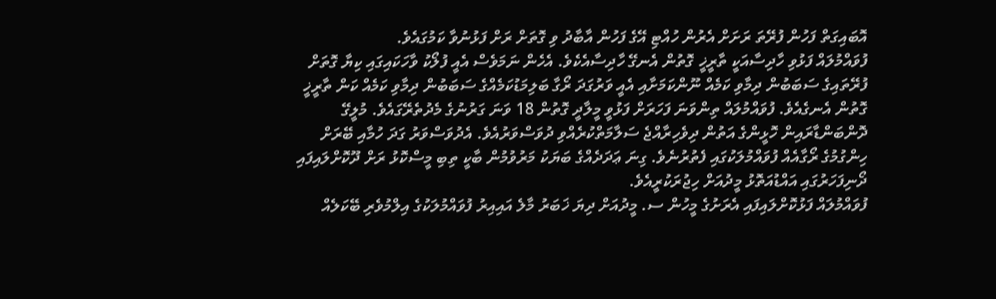އޮބައިގަތް ފަހުން ފުރޭތަ ރަށަށް އެރުން ހުއްޓި އޭގެ ފަހުން އާބާދު ވި ގޮތަށް ރަށް ފަޅުނުވާ ކަމުގައެވެ.
ފުވައްމުލައް ފަޅުވި ހާދިސާއަކީ ތާރީޚީ ގޮތުން އެނގޭ ހާދިސާއެކެވެ. އެހެން ނަމަވެސް އެއީ ފުލޯކު ވާހަކައިގައި ކިޔާ ގޮތަށް ފުރޭތައިގެ ސަބަބުން ދިމާވި ކަމެއް ނޫންކަމަށާއި އެއީ ވަރުގަދަ ރޯގާ ބަލިމަޑުކަމެއްގެ ސަބަބުން ދިމާވި ކަމެއް ކަން ތާރީޚީ ގޮތުން އެނގެއެވެ. ފުވައްމުލައް ތިންވަނަ ފަހަރަށް ފަޅުވީ މީލާދީ ގޮތުން 18 ވަނަ ގަރުނުގެ މެދުތެރޭގައެވެ. މުލީގޭ ދޮންބަންޑާރައިން ހޮޅީންގެ އަތުން ދިވެހިރާއްޖެ ސަލާމަތްކުރެއްވި ދުވަސްވަރުއެވެ. އެދުވަސްވަރު ގަދަ ހުމާއި ބޭރަށް ހިންގުމުގެ ރޯގާއެއް ފުވައްމުލަކުގައި ފެތުރުނެވެ. ގިނަ ޢަދަދެއްގެ ބަޔަކު މަރުވުމުން ބާކީ ތިބި މީސްކޮޅު ރަށް ދޫކޮށްލައިފައި ދޯނިފަހަރުގައި އައްޑުއަތޮޅު މީދުއަށް ހިޖުރަކުރީއެވެ.
ފުވައްމުލައް ފަޅުކޮށްލައިފައި އެރަށުގެ މީހުން ސ. މީދުއަށް ދިޔަ ޚަބަރު މާލެ އައިއިރު ފުވައްމުލަކުގެ އިލްމުވެރި ބޭކަލެއް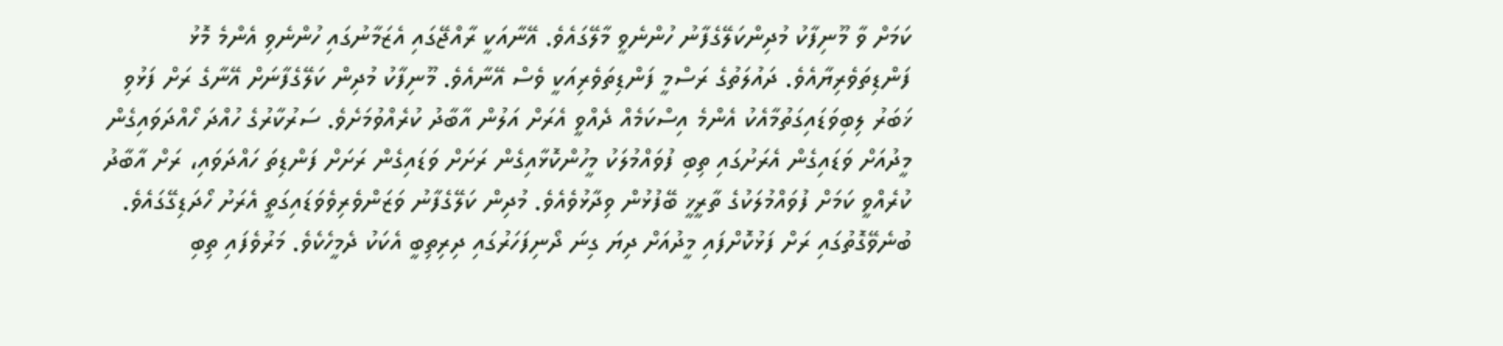ކަމަށް ވާ މޫނިފާކު މުދިންކަލޭގެފާނު ހުންނެވީ މާލޭގައެވެ. އޭނާއަކީ ރާއްޖޭގައި އެޒަމާނުގައި ހުންނެވި އެންމެ މޮޅު ފަންޑިތަވެރިޔާއެވެ. ދައުލަތުގެ ރަސްމީ ފަންޑިތަވެރިއަކީ ވެސް އޭނާއެވެ. މޫނިފާކު މުދިން ކަލޭގެފާނަށް އޭނާގެ ރަށް ފަޅުވި ޚަބަރު ލިބިވަޑައިގަތުމާއެކު އެންމެ އިސްކަމެއް ދެއްވީ އެރަށް އަލުން އާބާދު ކުރެއްވުމަށެވެ. ސަރުކާރުގެ ހުއްދަ ހޯއްދަވައިގެން މީދުއަށް ވަޑައިގެން އެރަށުގައި ތިބި ފުވައްމުލަކު މީހުންކޮޅާއިގެން ރަށަށް ވަޑައިގެން ރަށަށް ފަންޑިތަ ހައްދަވައި، ރަށް އާބާދު ކުރެއްވީ ކަމަށް ފުވައްމުލަކުގެ ތާރީޚީ ބޭފުޅުން ވިދާޅުވެއެވެ. މުދިން ކަލޭގެފާނު ވަޒަންވެރިވެވަޑައިގަތީ އެރަށު ހޯދަޑިގޭގައެވެ.
ބުނެވޭގޮތުގައި ރަށް ފަޅުކޮށްފައި މީދުއަށް ދިޔަ ގިނަ ދޯނިފަހަރުގައި ދިރިތިބީ އެކަކު ދެމީހެކެވެ. މަރުވެފައި ތިބި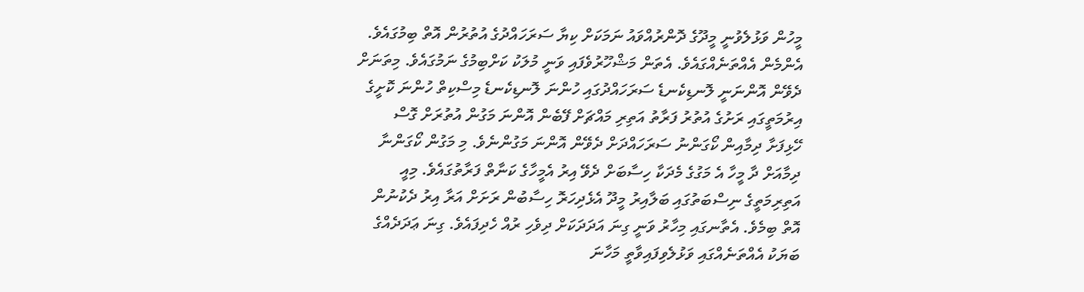މީހުން ވަޅުލެވުނީ މީދޫގެ ދޮންރުއްވައު ނަމަކަށް ކިޔާ ސަރަހައްދުގެ އުތުރުން އޮތް ބިމުގައެވެ. އެންމެން އެއްތަނެއްގައެވެ. އެތަން މަޝްހޫރުވެފައި ވަނީ މުލަކު ކަށްބިމުގެ ނަމުގައެވެ. މިތަނަށް ދެވޭން އޮންނަނީ ލޮނޑިކެނޑެ ސަރަހައްދުގައި ހުންނަ ލޮނޑިކެނޑެ މިސްކިތް ހުންނަ ކޮށީގެ އިރުމަތީގައި ރަށުގެ އުތުރު ފަރާތު އަތިރި މައްޗަށް ފޭބެން އޮންނަ މަގުން އުތުރަށް ގޮސް ހޭޅިފަށާ ދިމާއިން ކޯގަންނު ސަރަހައްދަށް ދެވޭން އޮންނަ މަގުންނެވެ. މި މަގުން ކޯގަންނާ ދިމާއަށް ދާ މީހާ އެ މަގުގެ މެދަކާ ހިސާބަށް ދެވޭ އިރު އެމީހާގެ ކަނާތް ފަރާތުގައެވެ. މިއީ އަތިރިމަތީގެ ނިސްބަތުގައި ބަލާއިރު މީދޫ އެޅެދިހަރޮ ހިސާބުން ރަށަށް އަރާ އިރު ދެކުނުން އޮތް ބިމެވެ. އެތާނގައި މިހާރު ވަނީ ގިނަ އަދަދަކަށް ދިވެހި ރުއް ހެދިފައެވެ. ގިނަ ޢަދަދެއްގެ ބަޔަކު އެއްތަނެއްގައި ވަޅުލެވިފައިވާތީ މަހާނަ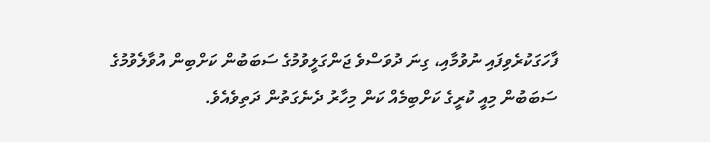ފާހަގަކުރެވިފައި ނުވުމާއި، ގިނަ ދުވަސްވެ ޖަންގަލީވުމުގެ ސަބަބުން ކަށްބިން އުވާލެވުމުގެ ސަބަބުން މިއީ ކުރީގެ ކަށްބިމެއް ކަން މިހާރު ދެނެގަތުން ދަތިވެއެވެ.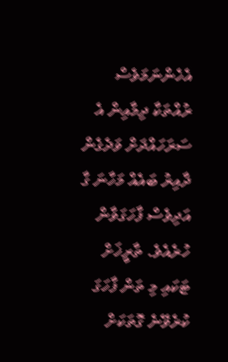އެހެންނަމަވެސް ރުއްތަކާ ދިމާއިން އެ ސަރަހައްދަށް ވަދެގެން ދާއިރު ބައެއް މަހާނަ ގާ އަދިވެސް ފާހަގަވާން ހުރެއެވެ. ތާރީޚަށް ޓަކައި މި ތަން ފާހަގަ ކުރެވޭނެ ގޮތަކަށް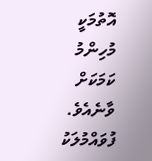އޮތުމަކީ މުހިންމު ކަމަކަށް ވާނެއެވެ. ފުވައްމުލަކު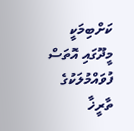ކަށްބިމަކީ މީދޫގައި އޮތަސް ފުވައްމުލަކުގެ ތާރީޚާ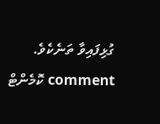ގުޅިފައިވާ ތަނެކެވެ.
comment ކޮމެންޓް